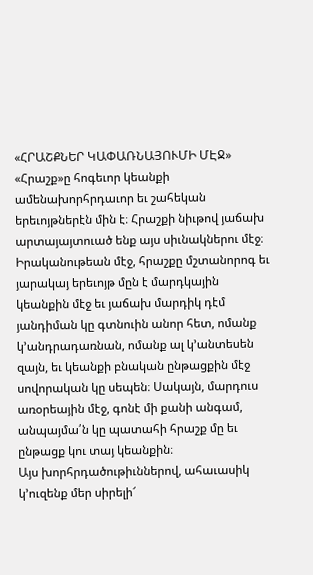«ՀՐԱՇՔՆԵՐ ԿԱՓԱՌՆԱՅՈՒՄԻ ՄԷՋ»
«Հրաշք»ը հոգեւոր կեանքի ամենախորհրդաւոր եւ շահեկան երեւոյթներէն մին է։ Հրաշքի նիւթով յաճախ արտայայտուած ենք այս սիւնակներու մէջ։ Իրականութեան մէջ, հրաշքը մշտանորոգ եւ յարակայ երեւոյթ մըն է մարդկային կեանքին մէջ եւ յաճախ մարդիկ դէմ յանդիման կը գտնուին անոր հետ, ոմանք կ՚անդրադառնան, ոմանք ալ կ՚անտեսեն զայն, եւ կեանքի բնական ընթացքին մէջ սովորական կը սեպեն։ Սակայն, մարդուս առօրեային մէջ, գոնէ մի քանի անգամ, անպայմա՛ն կը պատահի հրաշք մը եւ ընթացք կու տայ կեանքին։
Այս խորհրդածութիւններով, ահաւասիկ կ՚ուզենք մեր սիրելի՜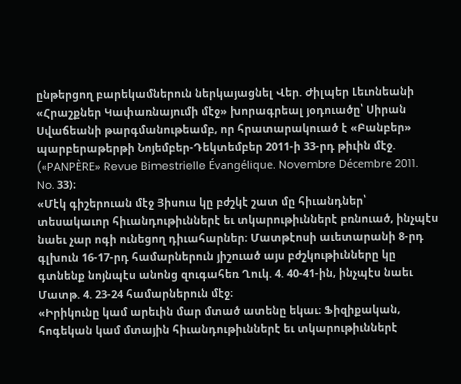ընթերցող բարեկամներուն ներկայացնել Վեր. Ժիլպեր Լեւոնեանի «Հրաշքներ Կափառնայումի մէջ» խորագրեալ յօդուածը՝ Սիրան Սվաճեանի թարգմանութեամբ, որ հրատարակուած է «Բանբեր» պարբերաթերթի Նոյեմբեր-Դեկտեմբեր 2011-ի 33-րդ թիւին մէջ. («PANPÈRE» Revue Bimestrielle Évangélique. Novembre Décembre 2011. No. 33)։
«Մէկ գիշերուան մէջ Յիսուս կը բժշկէ շատ մը հիւանդներ՝ տեսակաւոր հիւանդութիւններէ եւ տկարութիւններէ բռնուած, ինչպէս նաեւ չար ոգի ունեցող դիւահարներ։ Մատթէոսի աւետարանի 8-րդ գլխուն 16-17-րդ համարներուն յիշուած այս բժշկութիւնները կը գտնենք նոյնպէս անոնց զուգահեռ Ղուկ. 4. 40-41-ին, ինչպէս նաեւ Մատթ. 4. 23-24 համարներուն մէջ։
«Իրիկունը կամ արեւին մար մտած ատենը եկաւ։ Ֆիզիքական, հոգեկան կամ մտային հիւանդութիւններէ եւ տկարութիւններէ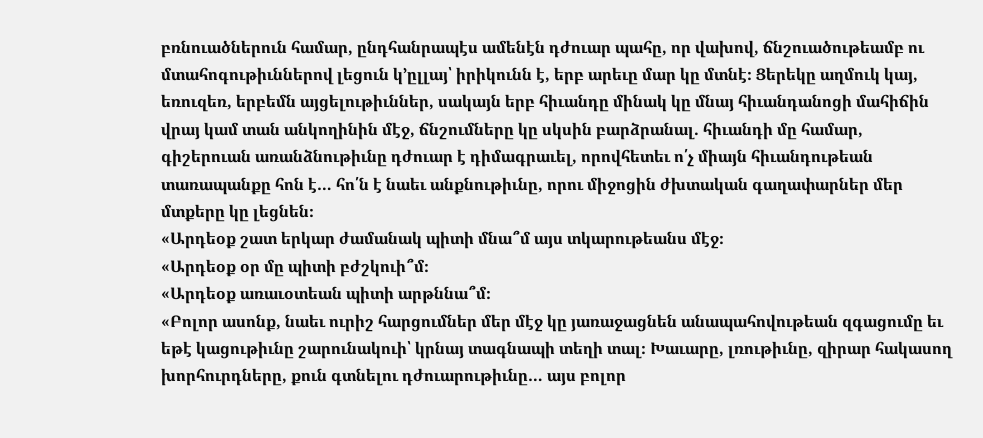բռնուածներուն համար, ընդհանրապէս ամենէն դժուար պահը, որ վախով, ճնշուածութեամբ ու մտահոգութիւններով լեցուն կ՚ըլլայ՝ իրիկունն է, երբ արեւը մար կը մտնէ։ Ցերեկը աղմուկ կայ, եռուզեռ, երբեմն այցելութիւններ, սակայն երբ հիւանդը մինակ կը մնայ հիւանդանոցի մահիճին վրայ կամ տան անկողինին մէջ, ճնշումները կը սկսին բարձրանալ. հիւանդի մը համար, գիշերուան առանձնութիւնը դժուար է դիմագրաւել, որովհետեւ ո՛չ միայն հիւանդութեան տառապանքը հոն է… հո՛ն է նաեւ անքնութիւնը, որու միջոցին ժխտական գաղափարներ մեր մտքերը կը լեցնեն։
«Արդեօք շատ երկար ժամանակ պիտի մնա՞մ այս տկարութեանս մէջ։
«Արդեօք օր մը պիտի բժշկուի՞մ։
«Արդեօք առաւօտեան պիտի արթննա՞մ։
«Բոլոր ասոնք, նաեւ ուրիշ հարցումներ մեր մէջ կը յառաջացնեն անապահովութեան զգացումը եւ եթէ կացութիւնը շարունակուի՝ կրնայ տագնապի տեղի տալ։ Խաւարը, լռութիւնը, զիրար հակասող խորհուրդները, քուն գտնելու դժուարութիւնը… այս բոլոր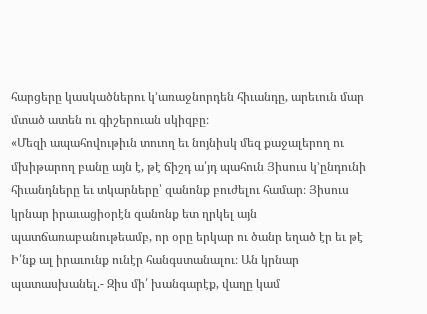հարցերը կասկածներու կ՚առաջնորդեն հիւանդը, արեւուն մար մտած ատեն ու գիշերուան սկիզբը։
«Մեզի ապահովութիւն տուող եւ նոյնիսկ մեզ քաջալերող ու մխիթարող բանը այն է, թէ ճիշդ ա՛յդ պահուն Յիսուս կ՚ընդունի հիւանդները եւ տկարները՝ զանոնք բուժելու համար։ Յիսուս կրնար իրաւացիօրէն զանոնք ետ ղրկել այն պատճառաբանութեամբ, որ օրը երկար ու ծանր եղած էր եւ թէ Ի՛նք ալ իրաւունք ունէր հանգստանալու։ Ան կրնար պատասխանել.- Զիս մի՛ խանգարէք, վաղը կամ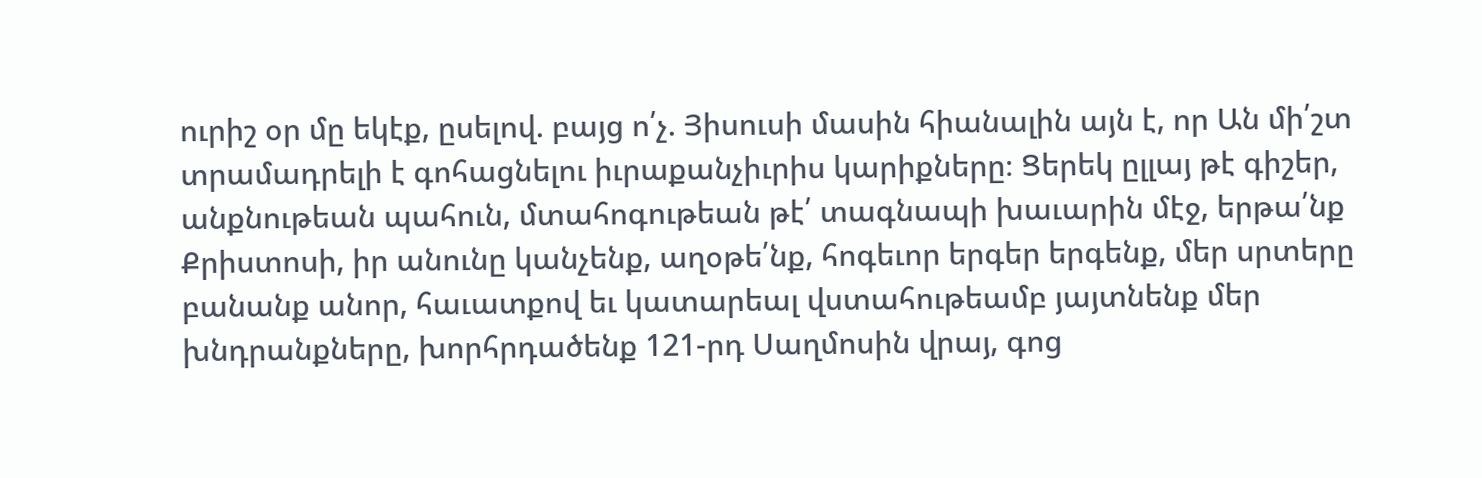ուրիշ օր մը եկէք, ըսելով. բայց ո՛չ. Յիսուսի մասին հիանալին այն է, որ Ան մի՛շտ տրամադրելի է գոհացնելու իւրաքանչիւրիս կարիքները։ Ցերեկ ըլլայ թէ գիշեր, անքնութեան պահուն, մտահոգութեան թէ՛ տագնապի խաւարին մէջ, երթա՛նք Քրիստոսի, իր անունը կանչենք, աղօթե՛նք, հոգեւոր երգեր երգենք, մեր սրտերը բանանք անոր, հաւատքով եւ կատարեալ վստահութեամբ յայտնենք մեր խնդրանքները, խորհրդածենք 121-րդ Սաղմոսին վրայ, գոց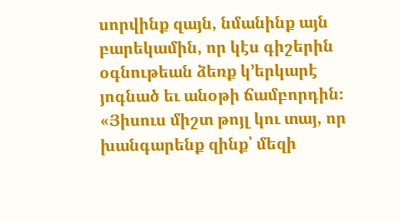սորվինք զայն, նմանինք այն բարեկամին, որ կէս գիշերին օգնութեան ձեռք կ՚երկարէ յոգնած եւ անօթի ճամբորդին։
«Յիսուս միշտ թոյլ կու տայ, որ խանգարենք զինք՝ մեզի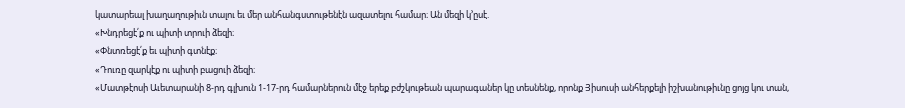կատարեալ խաղաղութիւն տալու եւ մեր անհանգստութենէն ազատելու համար։ Ան մեզի կ՚ըսէ.
«Խնդրեցէ՛ք ու պիտի տրուի ձեզի։
«Փնտռեցէ՛ք եւ պիտի գտնէք։
«Դուռը զարկէք ու պիտի բացուի ձեզի։
«Մատթէոսի Աւետարանի 8-րդ գլխուն 1-17-րդ համարներուն մէջ երեք բժշկութեան պարագաներ կը տեսնենք, որոնք Յիսուսի անհերքելի իշխանութիւնը ցոյց կու տան,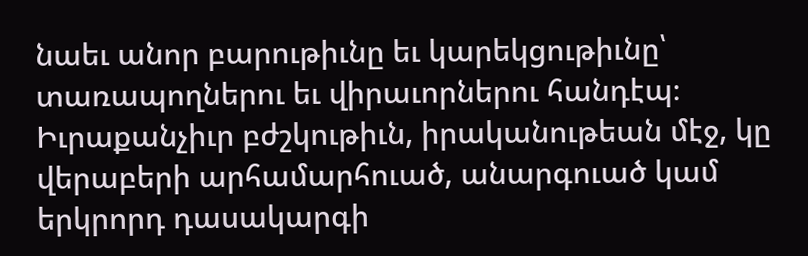նաեւ անոր բարութիւնը եւ կարեկցութիւնը՝ տառապողներու եւ վիրաւորներու հանդէպ։ Իւրաքանչիւր բժշկութիւն, իրականութեան մէջ, կը վերաբերի արհամարհուած, անարգուած կամ երկրորդ դասակարգի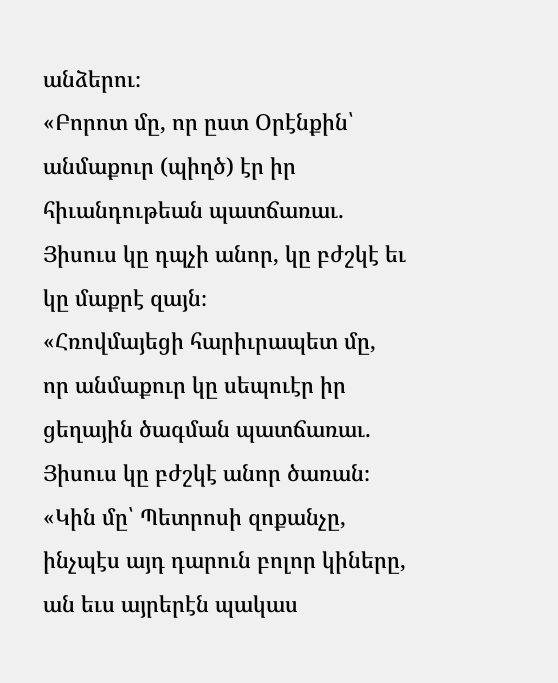անձերու։
«Բորոտ մը, որ ըստ Օրէնքին՝ անմաքուր (պիղծ) էր իր հիւանդութեան պատճառաւ. Յիսուս կը դպչի անոր, կը բժշկէ եւ կը մաքրէ զայն։
«Հռովմայեցի հարիւրապետ մը, որ անմաքուր կը սեպուէր իր ցեղային ծագման պատճառաւ. Յիսուս կը բժշկէ անոր ծառան։
«Կին մը՝ Պետրոսի զոքանչը, ինչպէս այդ դարուն բոլոր կիները, ան եւս այրերէն պակաս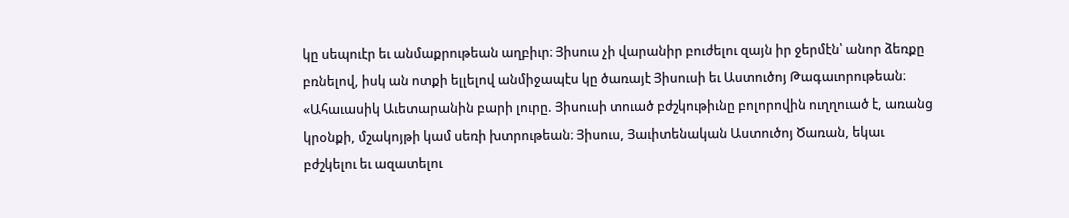կը սեպուէր եւ անմաքրութեան աղբիւր։ Յիսուս չի վարանիր բուժելու զայն իր ջերմէն՝ անոր ձեռքը բռնելով, իսկ ան ոտքի ելլելով անմիջապէս կը ծառայէ Յիսուսի եւ Աստուծոյ Թագաւորութեան։
«Ահաւասիկ Աւետարանին բարի լուրը. Յիսուսի տուած բժշկութիւնը բոլորովին ուղղուած է, առանց կրօնքի, մշակոյթի կամ սեռի խտրութեան։ Յիսուս, Յաւիտենական Աստուծոյ Ծառան, եկաւ բժշկելու եւ ազատելու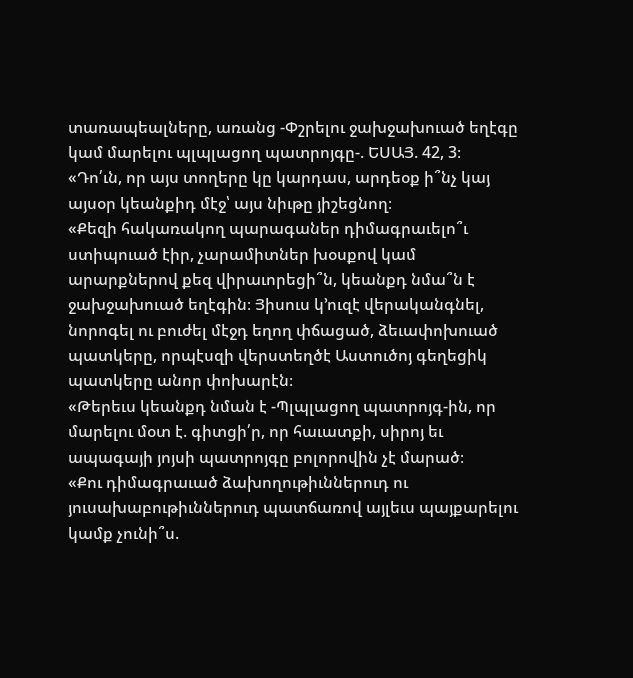տառապեալները, առանց -Փշրելու ջախջախուած եղէգը կամ մարելու պլպլացող պատրոյգը-. ԵՍԱՅ. 42, 3։
«Դո՛ւն, որ այս տողերը կը կարդաս, արդեօք ի՞նչ կայ այսօր կեանքիդ մէջ՝ այս նիւթը յիշեցնող։
«Քեզի հակառակող պարագաներ դիմագրաւելո՞ւ ստիպուած էիր, չարամիտներ խօսքով կամ արարքներով քեզ վիրաւորեցի՞ն, կեանքդ նմա՞ն է ջախջախուած եղէգին։ Յիսուս կ՚ուզէ վերականգնել, նորոգել ու բուժել մէջդ եղող փճացած, ձեւափոխուած պատկերը, որպէսզի վերստեղծէ Աստուծոյ գեղեցիկ պատկերը անոր փոխարէն։
«Թերեւս կեանքդ նման է -Պլպլացող պատրոյգ-ին, որ մարելու մօտ է. գիտցի՛ր, որ հաւատքի, սիրոյ եւ ապագայի յոյսի պատրոյգը բոլորովին չէ մարած։
«Քու դիմագրաւած ձախողութիւններուդ ու յուսախաբութիւններուդ պատճառով այլեւս պայքարելու կամք չունի՞ս.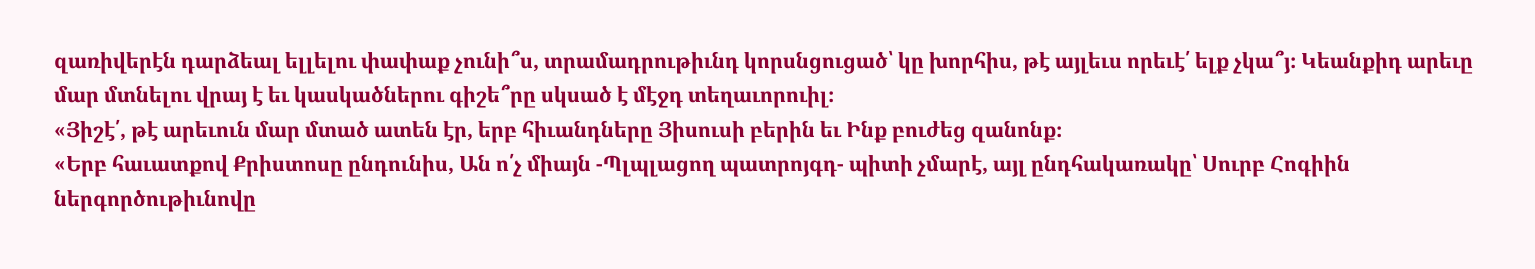զառիվերէն դարձեալ ելլելու փափաք չունի՞ս, տրամադրութիւնդ կորսնցուցած՝ կը խորհիս, թէ այլեւս որեւէ՛ ելք չկա՞յ։ Կեանքիդ արեւը մար մտնելու վրայ է եւ կասկածներու գիշե՞րը սկսած է մէջդ տեղաւորուիլ։
«Յիշէ՛, թէ արեւուն մար մտած ատեն էր, երբ հիւանդները Յիսուսի բերին եւ Ինք բուժեց զանոնք։
«Երբ հաւատքով Քրիստոսը ընդունիս, Ան ո՛չ միայն -Պլպլացող պատրոյգդ- պիտի չմարէ, այլ ընդհակառակը՝ Սուրբ Հոգիին ներգործութիւնովը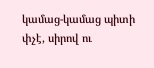կամաց-կամաց պիտի փչէ, սիրով ու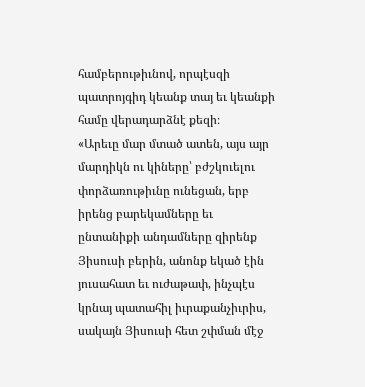համբերութիւնով, որպէսզի պատրոյգիդ կեանք տայ եւ կեանքի համը վերադարձնէ քեզի։
«Արեւը մար մտած ատեն, այս այր մարդիկն ու կիները՝ բժշկուելու փորձառութիւնը ունեցան, երբ իրենց բարեկամները եւ ընտանիքի անդամները զիրենք Յիսուսի բերին, անոնք եկած էին յուսահատ եւ ուժաթափ, ինչպէս կրնայ պատահիլ իւրաքանչիւրիս, սակայն Յիսուսի հետ շփման մէջ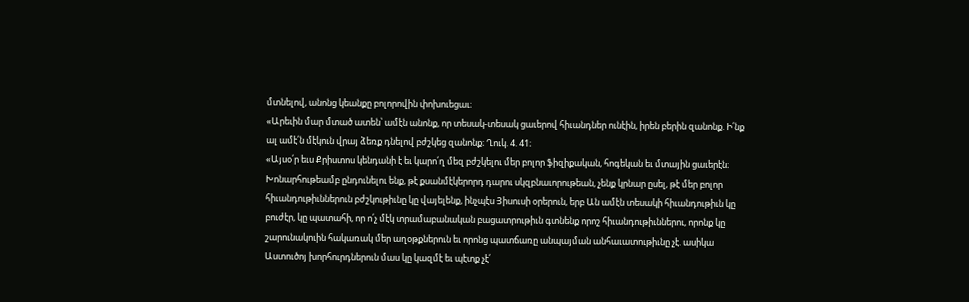մտնելով, անոնց կեանքը բոլորովին փոխուեցաւ։
«Արեւին մար մտած ատեն՝ ամէն անոնք, որ տեսակ-տեսակ ցաւերով հիւանդներ ունէին, իրեն բերին զանոնք. Ի՛նք ալ ամէ՛ն մէկուն վրայ ձեռք դնելով բժշկեց զանոնք։ Ղուկ. 4. 41։
«Այսօ՛ր եւս Քրիստոս կենդանի է եւ կարո՛ղ մեզ բժշկելու մեր բոլոր ֆիզիքական, հոգեկան եւ մտային ցաւերէն։ Խոնարհութեամբ ընդունելու ենք, թէ քսանմէկերորդ դարու սկզբնաւորութեան, չենք կրնար ըսել, թէ մեր բոլոր հիւանդութիւններուն բժշկութիւնը կը վայելենք, ինչպէս Յիսուսի օրերուն, երբ Ան ամէն տեսակի հիւանդութիւն կը բուժէր, կը պատահի, որ ո՛չ մէկ տրամաբանական բացատրութիւն գտնենք որոշ հիւանդութիւններու, որոնք կը շարունակուին հակառակ մեր աղօթքներուն եւ որոնց պատճառը անպայման անհաւատութիւնը չէ. ասիկա Աստուծոյ խորհուրդներուն մաս կը կազմէ եւ պէտք չէ՛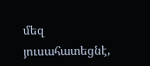մեզ յուսահատեցնէ,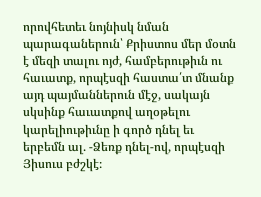որովհետեւ նոյնիսկ նման պարագաներուն՝ Քրիստոս մեր մօտն է մեզի տալու ոյժ, համբերութիւն ու հաւատք, որպէսզի հաստա՛տ մնանք այդ պայմաններուն մէջ, սակայն սկսինք հաւատքով աղօթելու կարելիութիւնը ի գործ դնել եւ երբեմն ալ. -Ձեռք դնել-ով, որպէսզի Յիսուս բժշկէ։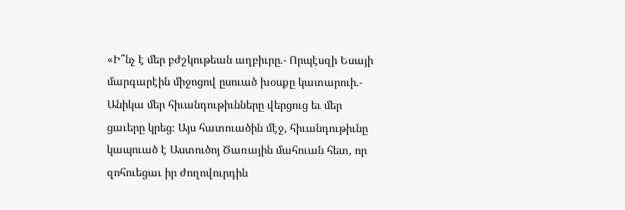«Ի՞նչ է մեր բժշկութեան աղբիւրը.- Որպէսզի Եսայի մարգարէին միջոցով ըսուած խօսքը կատարուի.- Անիկա մեր հիւանդութիւնները վերցուց եւ մեր ցաւերը կրեց։ Այս հատուածին մէջ, հիւանդութիւնը կապուած է Աստուծոյ Ծառային մահուան հետ, որ զոհուեցաւ իր ժողովուրդին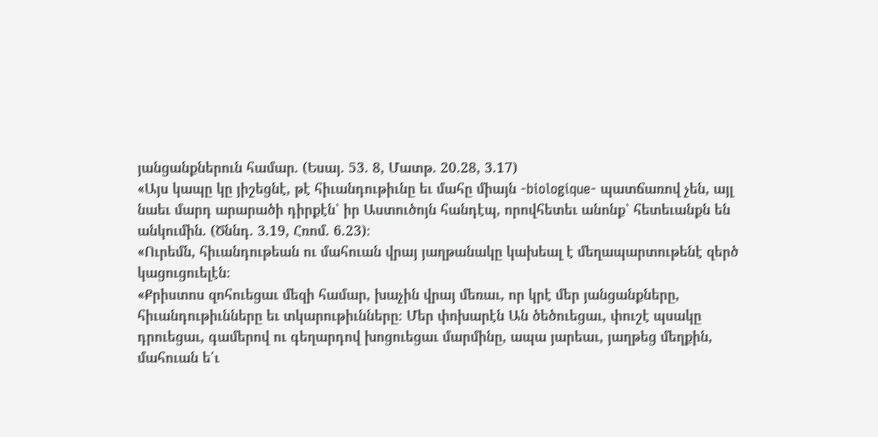յանցանքներուն համար. (Եսայ. 53. 8, Մատթ. 20.28, 3.17)
«Այս կապը կը յիշեցնէ, թէ հիւանդութիւնը եւ մահը միայն -biologique- պատճառով չեն, այլ նաեւ մարդ արարածի դիրքէն՝ իր Աստուծոյն հանդէպ, որովհետեւ անոնք՝ հետեւանքն են անկումին. (Ծննդ. 3.19, Հռոմ. 6.23)։
«Ուրեմն, հիւանդութեան ու մահուան վրայ յաղթանակը կախեալ է մեղապարտութենէ զերծ կացուցուելէն։
«Քրիստոս զոհուեցաւ մեզի համար, խաչին վրայ մեռաւ, որ կրէ մեր յանցանքները, հիւանդութիւնները եւ տկարութիւնները։ Մեր փոխարէն Ան ծեծուեցաւ, փուշէ պսակը դրուեցաւ, գամերով ու գեղարդով խոցուեցաւ մարմինը, ապա յարեաւ, յաղթեց մեղքին, մահուան ե՛ւ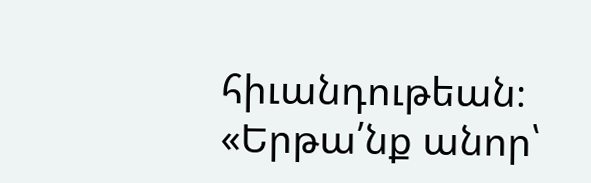հիւանդութեան։
«Երթա՛նք անոր՝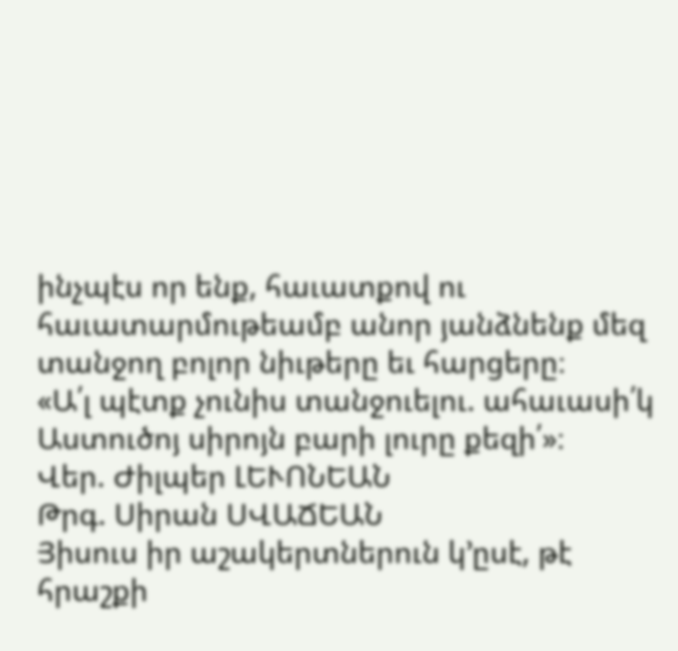ինչպէս որ ենք, հաւատքով ու հաւատարմութեամբ անոր յանձնենք մեզ տանջող բոլոր նիւթերը եւ հարցերը։
«Ա՛լ պէտք չունիս տանջուելու. ահաւասի՛կ Աստուծոյ սիրոյն բարի լուրը քեզի՛»։
Վեր. Ժիլպեր ԼԵՒՈՆԵԱՆ
Թրգ. Սիրան ՍՎԱՃԵԱՆ
Յիսուս իր աշակերտներուն կ՚ըսէ, թէ հրաշքի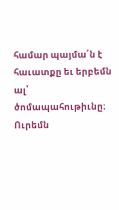համար պայմա՛ն է հաւատքը եւ երբեմն ալ՝ ծոմապահութիւնը։ Ուրեմն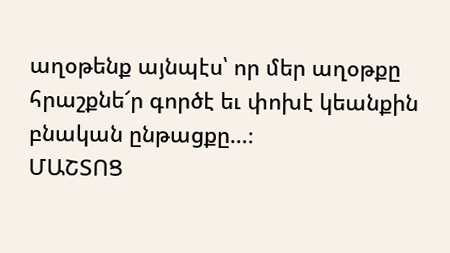աղօթենք այնպէս՝ որ մեր աղօթքը հրաշքնե՜ր գործէ եւ փոխէ կեանքին բնական ընթացքը…։
ՄԱՇՏՈՑ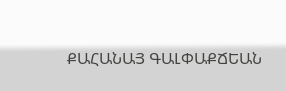ՔԱՀԱՆԱՅ ԳԱԼՓԱՔՃԵԱՆ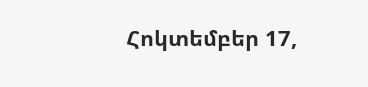Հոկտեմբեր 17,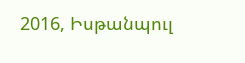2016, Իսթանպուլ